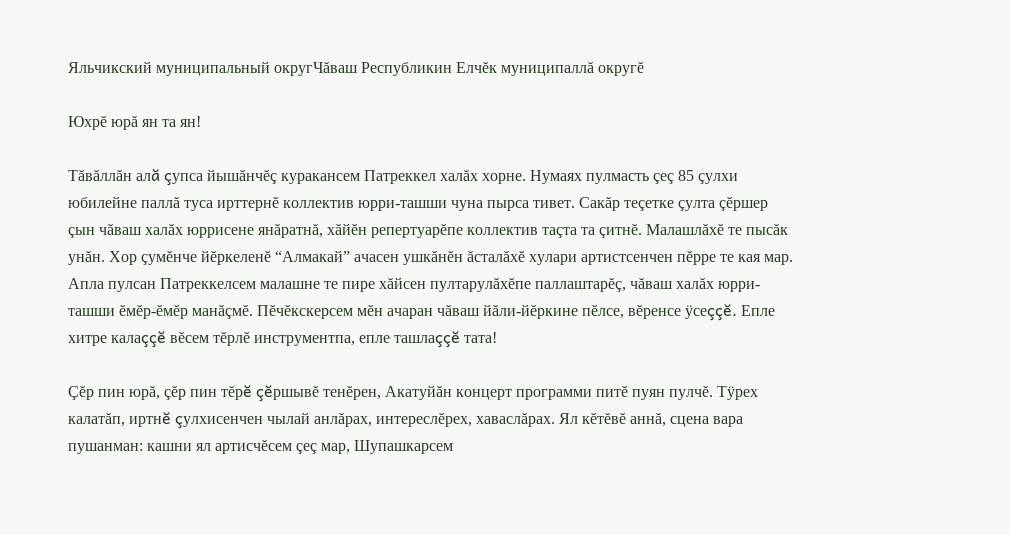Яльчикский муниципальный округЧăваш Республикин Елчĕк муниципаллă округĕ

Юхрĕ юрă ян та ян!

Тăвăллăн алă çупса йышăнчĕç куракансем Патреккел халăх хорне. Нумаях пулмасть çеç 85 çулхи юбилейне паллă туса ирттернĕ коллектив юрри-ташши чуна пырса тивет. Сакăр теçетке çулта çĕршер çын чăваш халăх юррисене янăратнă, хăйĕн репертуарĕпе коллектив таçта та çитнĕ. Малашлăхĕ те пысăк унăн. Хор çумĕнче йĕркеленĕ “Алмакай” ачасен ушкăнĕн ăсталăхĕ хулари артистсенчен пĕрре те кая мар. Апла пулсан Патреккелсем малашне те пире хăйсен пултарулăхĕпе паллаштарĕç, чăваш халăх юрри-ташши ĕмĕр-ĕмĕр манăçмĕ. Пĕчĕкскерсем мĕн ачаран чăваш йăли-йĕркине пĕлсе, вĕренсе ÿсеççĕ. Епле хитре калаççĕ вĕсем тĕрлĕ инструментпа, епле ташлаççĕ тата!

Çĕр пин юрă, çĕр пин тĕрĕ çĕршывĕ тенĕрен, Акатуйăн концерт программи питĕ пуян пулчĕ. Тÿрех калатăп, иртнĕ çулхисенчен чылай анлăрах, интереслĕрех, хаваслăрах. Ял кĕтĕвĕ аннă, сцена вара пушанман: кашни ял артисчĕсем çеç мар, Шупашкарсем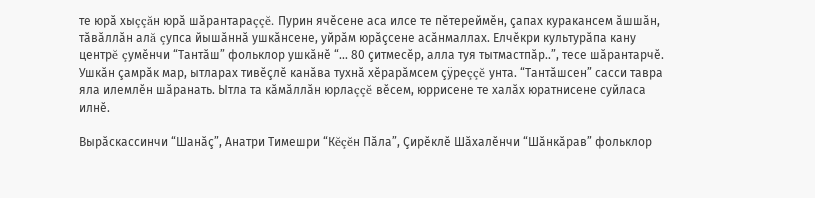те юрă хыççăн юрă шăрантараççĕ. Пурин ячĕсене аса илсе те пĕтереймĕн, çапах куракансем ăшшăн, тăвăллăн алă çупса йышăннă ушкăнсене, уйрăм юрăçсене асăнмаллах. Елчĕкри культурăпа кану центрĕ çумĕнчи “Тантăш” фольклор ушкăнĕ “... 80 çитмесĕр, алла туя тытмастпăр..”, тесе шăрантарчĕ. Ушкăн çамрăк мар, ытларах тивĕçлĕ канăва тухнă хĕрарăмсем çÿреççĕ унта. “Тантăшсен” сасси тавра яла илемлĕн шăранать. Ытла та кăмăллăн юрлаççĕ вĕсем, юррисене те халăх юратнисене суйласа илнĕ.

Вырăскассинчи “Шанăç”, Анатри Тимешри “Кĕçĕн Пăла”, Çирĕклĕ Шăхалĕнчи “Шăнкăрав” фольклор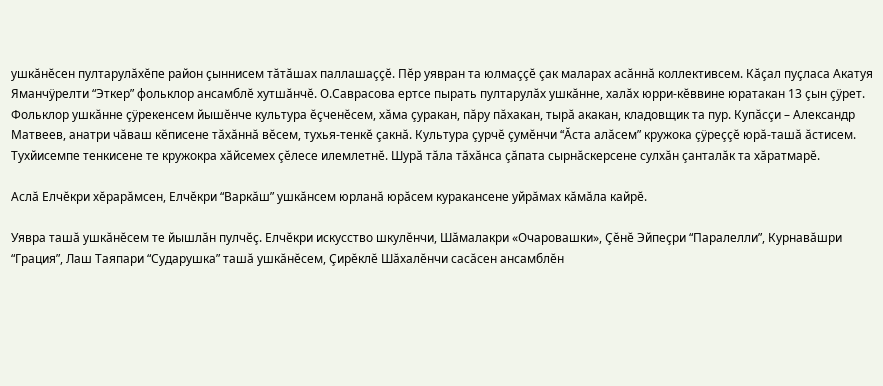ушкăнĕсен пултарулăхĕпе район çыннисем тăтăшах паллашаççĕ. Пĕр уявран та юлмаççĕ çак маларах асăннă коллективсем. Кăçал пуçласа Акатуя Яманчÿрелти “Эткер” фольклор ансамблĕ хутшăнчĕ. О.Саврасова ертсе пырать пултарулăх ушкăнне, халăх юрри-кĕввине юратакан 13 çын çÿрет. Фольклор ушкăнне çÿрекенсем йышĕнче культура ĕçченĕсем, хăма çуракан, пăру пăхакан, тырă акакан, кладовщик та пур. Купăсçи – Александр Матвеев, анатри чăваш кĕписене тăхăннă вĕсем, тухья-тенкĕ çакнă. Культура çурчĕ çумĕнчи “Ăста алăсем” кружока çÿреççĕ юрă-ташă ăстисем. Тухйисемпе тенкисене те кружокра хăйсемех çĕлесе илемлетнĕ. Шурă тăла тăхăнса çăпата сырнăскерсене сулхăн çанталăк та хăратмарĕ.

Аслă Елчĕкри хĕрарăмсен, Елчĕкри “Варкăш” ушкăнсем юрланă юрăсем куракансене уйрăмах кăмăла кайрĕ.

Уявра ташă ушкăнĕсем те йышлăн пулчĕç. Елчĕкри искусство шкулĕнчи, Шăмалакри «Очаровашки», Çĕнĕ Эйпеçри “Паралелли”, Курнавăшри “Грация”, Лаш Таяпари “Сударушка” ташă ушкăнĕсем, Çирĕклĕ Шăхалĕнчи сасăсен ансамблĕн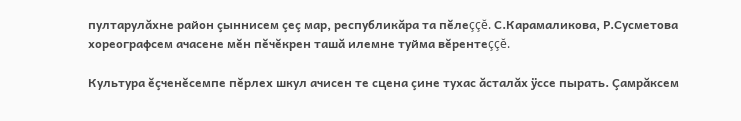пултарулăхне район çыннисем çеç мар, республикăра та пĕлеççĕ. С.Карамаликова, Р.Сусметова хореографсем ачасене мĕн пĕчĕкрен ташă илемне туйма вĕрентеççĕ.

Культура ĕçченĕсемпе пĕрлех шкул ачисен те сцена çине тухас ăсталăх ÿссе пырать. Çамрăксем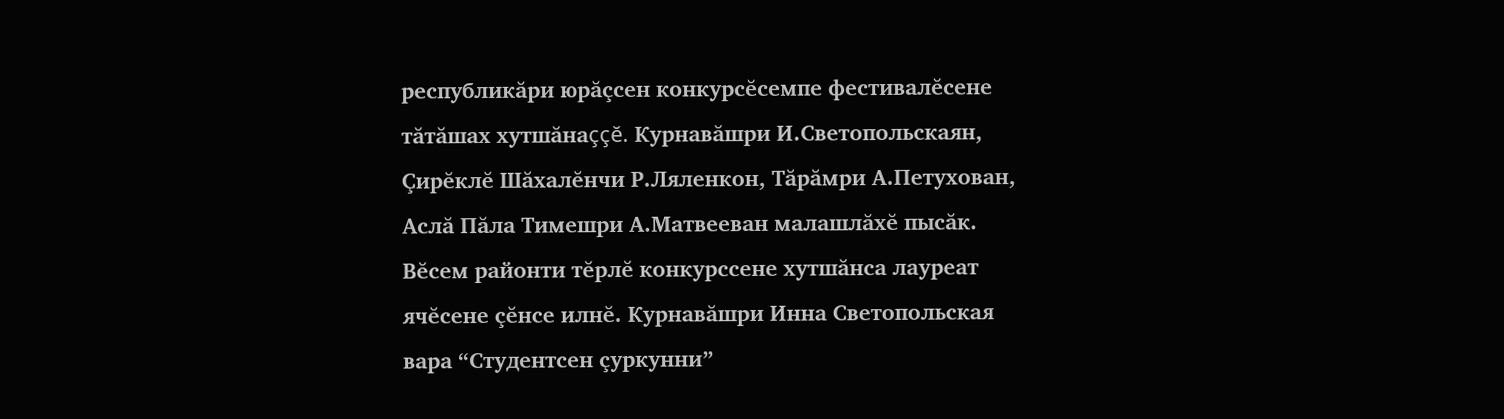республикăри юрăçсен конкурсĕсемпе фестивалĕсене тăтăшах хутшăнаççĕ. Курнавăшри И.Светопольскаян, Çирĕклĕ Шăхалĕнчи Р.Ляленкон, Тăрăмри А.Петухован, Аслă Пăла Тимешри А.Матвееван малашлăхĕ пысăк. Вĕсем районти тĕрлĕ конкурссене хутшăнса лауреат ячĕсене çĕнсе илнĕ. Курнавăшри Инна Светопольская вара “Студентсен çуркунни”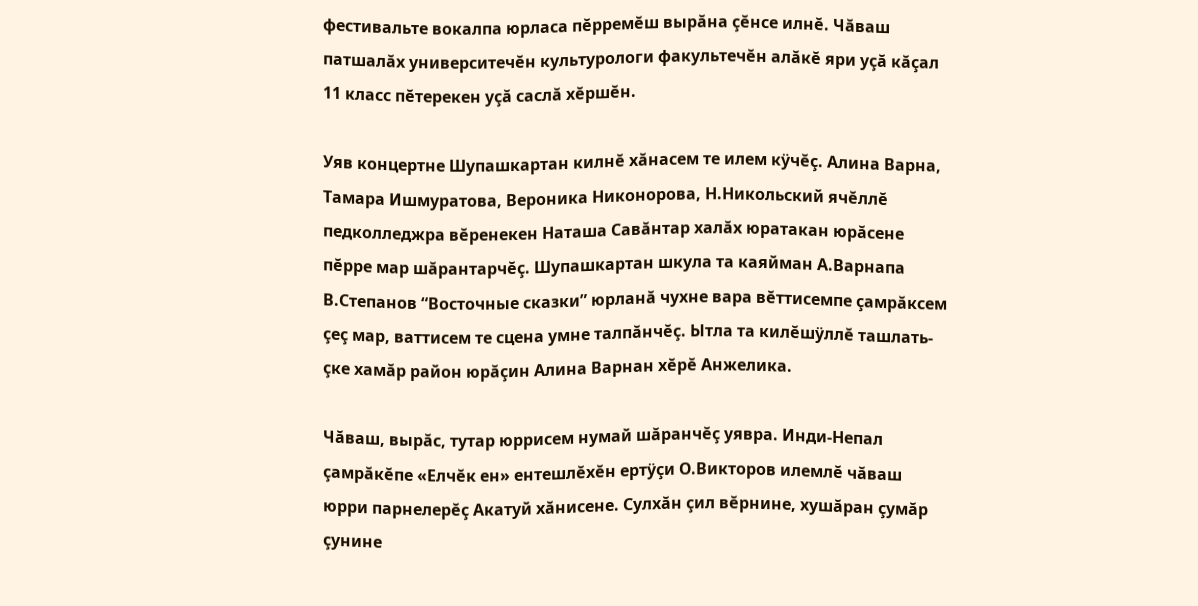фестивальте вокалпа юрласа пĕрремĕш вырăна çĕнсе илнĕ. Чăваш патшалăх университечĕн культурологи факультечĕн алăкĕ яри уçă кăçал 11 класс пĕтерекен уçă саслă хĕршĕн.

Уяв концертне Шупашкартан килнĕ хăнасем те илем кÿчĕç. Алина Варна, Тамара Ишмуратова, Вероника Никонорова, Н.Никольский ячĕллĕ педколледжра вĕренекен Наташа Савăнтар халăх юратакан юрăсене пĕрре мар шăрантарчĕç. Шупашкартан шкула та каяйман А.Варнапа В.Степанов “Восточные сказки” юрланă чухне вара вĕттисемпе çамрăксем çеç мар, ваттисем те сцена умне талпăнчĕç. Ытла та килĕшÿллĕ ташлать-çке хамăр район юрăçин Алина Варнан хĕрĕ Анжелика.

Чăваш, вырăс, тутар юррисем нумай шăранчĕç уявра. Инди-Непал çамрăкĕпе «Елчĕк ен» ентешлĕхĕн ертÿçи О.Викторов илемлĕ чăваш юрри парнелерĕç Акатуй хăнисене. Сулхăн çил вĕрнине, хушăран çумăр çунине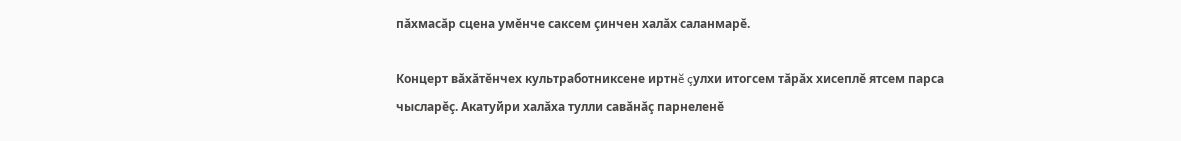пăхмасăр сцена умĕнче саксем çинчен халăх саланмарĕ.

Концерт вăхăтĕнчех культработниксене иртнĕ çулхи итогсем тăрăх хисеплĕ ятсем парса чысларĕç. Акатуйри халăха тулли савăнăç парнеленĕ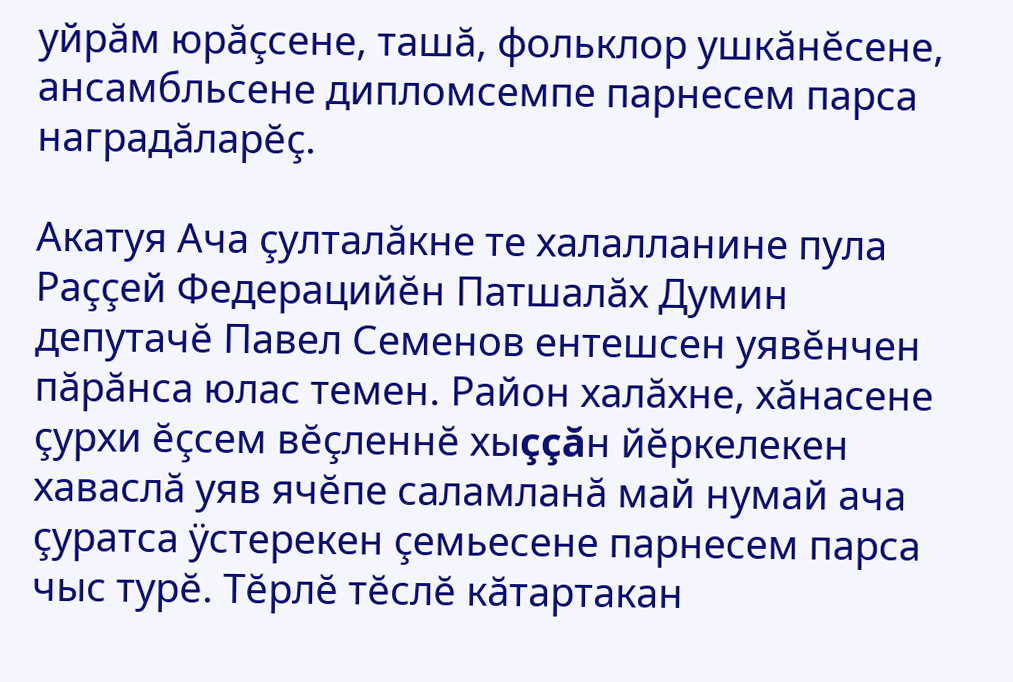уйрăм юрăçсене, ташă, фольклор ушкăнĕсене, ансамбльсене дипломсемпе парнесем парса наградăларĕç.

Акатуя Ача çулталăкне те халалланине пула Раççей Федерацийĕн Патшалăх Думин депутачĕ Павел Семенов ентешсен уявĕнчен пăрăнса юлас темен. Район халăхне, хăнасене çурхи ĕçсем вĕçленнĕ хыççăн йĕркелекен хаваслă уяв ячĕпе саламланă май нумай ача çуратса ÿстерекен çемьесене парнесем парса чыс турĕ. Тĕрлĕ тĕслĕ кăтартакан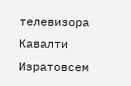телевизора Кавалти Изратовсем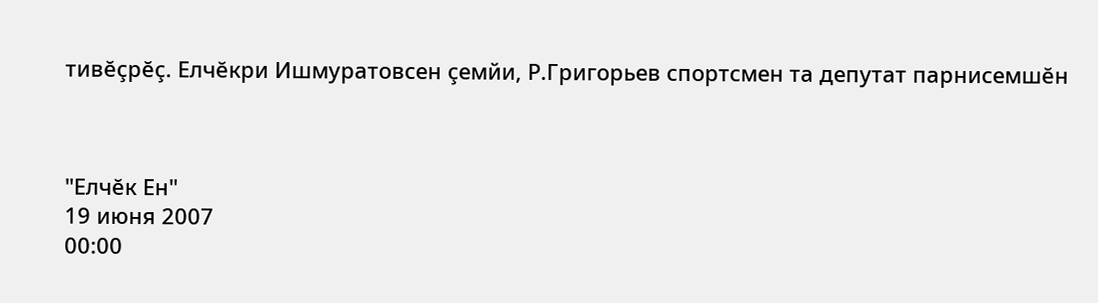тивĕçрĕç. Елчĕкри Ишмуратовсен çемйи, Р.Григорьев спортсмен та депутат парнисемшĕн



"Елчĕк Ен"
19 июня 2007
00:00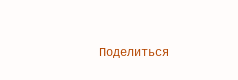Поделиться